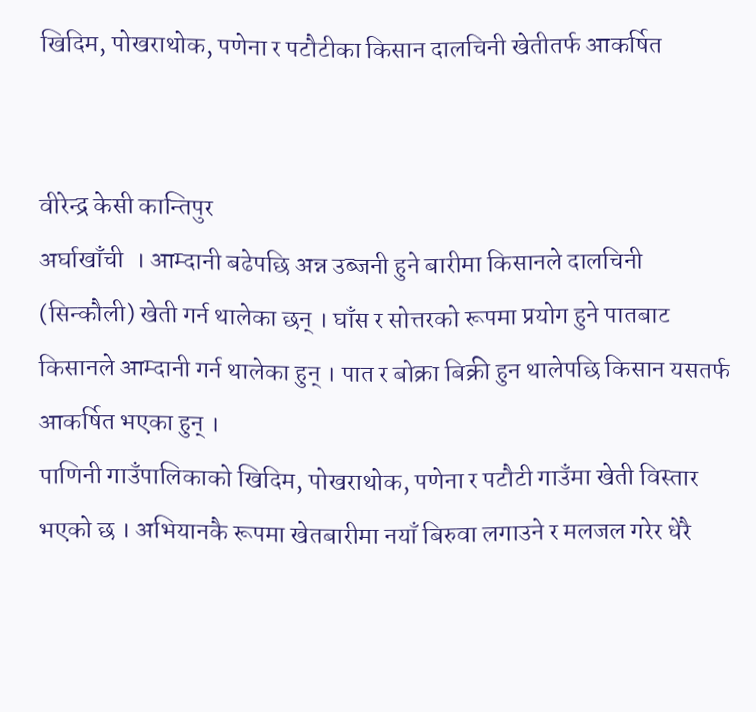खिदिम, पोखराथोक, पणेना र पटौटीका किसान दालचिनी खेतीतर्फ आकर्षित


वीरेन्द्र केसी कान्तिपुर
अर्घाखाँची  । आम्दानी बढेपछि अन्न उब्जनी हुने बारीमा किसानले दालचिनी (सिन्कौली) खेती गर्न थालेका छन् । घाँस र सोत्तरको रूपमा प्रयोग हुने पातबाट किसानले आम्दानी गर्न थालेका हुन् । पात र बोक्रा बिक्री हुन थालेपछि किसान यसतर्फ आकर्षित भएका हुन् ।
पाणिनी गाउँपालिकाको खिदिम, पोखराथोक, पणेना र पटौटी गाउँमा खेती विस्तार भएको छ । अभियानकै रूपमा खेतबारीमा नयाँ बिरुवा लगाउने र मलजल गरेर धेरै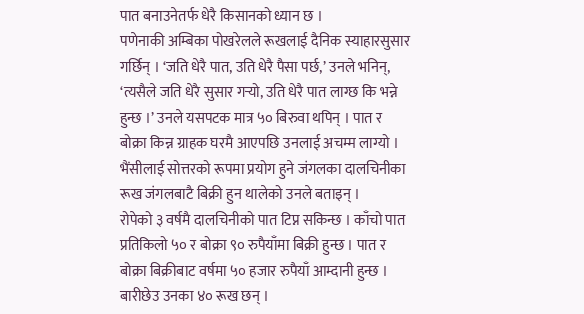पात बनाउनेतर्फ धेरै किसानको ध्यान छ ।
पणेनाकी अम्बिका पोखरेलले रूखलाई दैनिक स्याहारसुसार गर्छिन् । ‘जति धेरै पात, उति धेरै पैसा पर्छ,’ उनले भनिन्, ‘त्यसैले जति धेरै सुसार गर्‍यो, उति धेरै पात लाग्छ कि भन्ने हुन्छ ।’ उनले यसपटक मात्र ५० बिरुवा थपिन् । पात र बोक्रा किन्न ग्राहक घरमै आएपछि उनलाई अचम्म लाग्यो । भैंसीलाई सोत्तरको रूपमा प्रयोग हुने जंगलका दालचिनीका रूख जंगलबाटै बिक्री हुन थालेको उनले बताइन् ।
रोपेको ३ वर्षमै दालचिनीको पात टिप्न सकिन्छ । काँचो पात प्रतिकिलो ५० र बोक्रा ९० रुपैयाँमा बिक्री हुन्छ । पात र बोक्रा बिक्रीबाट वर्षमा ५० हजार रुपैयाँ आम्दानी हुन्छ । बारीछेउ उनका ४० रूख छन् ।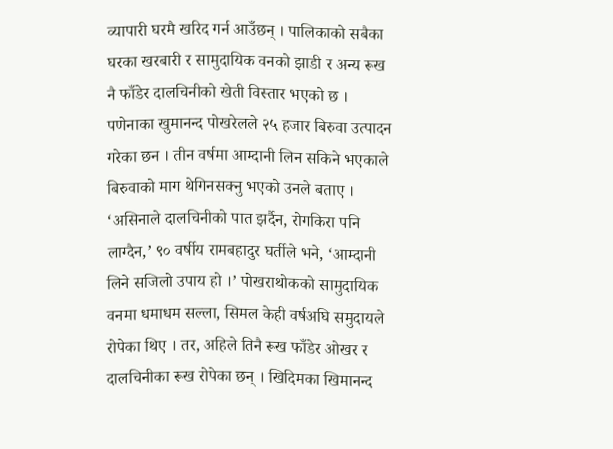व्यापारी घरमै खरिद गर्न आउँछन् । पालिकाको सबैका घरका खरबारी र सामुदायिक वनको झाडी र अन्य रूख नै फाँडेर दालचिनीको खेती विस्तार भएको छ । पणेनाका खुमानन्द पोखरेलले २५ हजार बिरुवा उत्पादन गरेका छन । तीन वर्षमा आम्दानी लिन सकिने भएकाले बिरुवाको माग थेगिनसक्नु भएको उनले बताए ।
‘असिनाले दालचिनीको पात झर्दैन, रोगकिरा पनि लाग्दैन,’ ९० वर्षीय रामबहादुर घर्तीले भने, ‘आम्दानी लिने सजिलो उपाय हो ।’ पोखराथोकको सामुदायिक वनमा धमाधम सल्ला, सिमल केही वर्षअघि समुदायले रोपेका थिए । तर, अहिले तिनै रूख फाँडेर ओखर र दालचिनीका रूख रोपेका छन् । खिदिमका खिमानन्द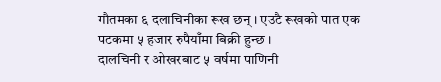गौतमका ६ दलाचिनीका रूख छन् । एउटै रूखको पात एक पटकमा ५ हजार रुपैयाँमा बिक्री हुन्छ ।
दालचिनी र ओखरबाट ५ वर्षमा पाणिनी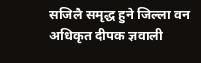सजिलै समृद्ध हुने जिल्ला वन अधिकृत दीपक ज्ञवाली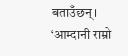बताउँछन्। ‘आम्दानी राम्रो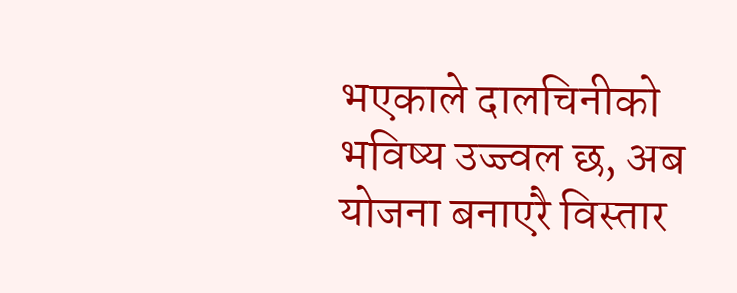भएकाले दालचिनीको भविष्य उज्ज्वल छ, अब योजना बनाएरै विस्तार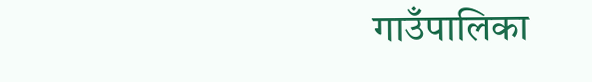गाउँपालिका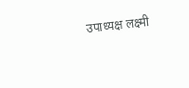उपाध्यक्ष लक्ष्मी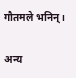गौतमले भनिन् ।

अन्य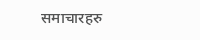समाचारहरु